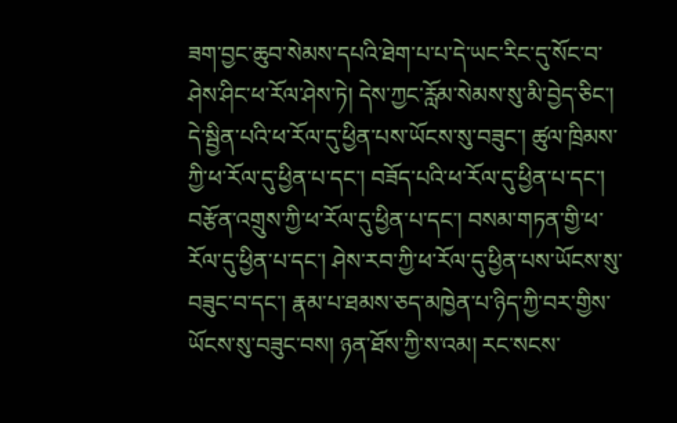ཟག་བྱང་ཆུབ་སེམས་དཔའི་ཐེག་པ་པ་དེ་ཡང་རིང་དུ་སོང་བ་ཤེས་ཤིང་ཕ་རོལ་ཤེས་ཏེ། དེས་ཀྱང་རློམ་སེམས་སུ་མི་བྱེད་ཅིང་། དེ་སྦྱིན་པའི་ཕ་རོལ་དུ་ཕྱིན་པས་ཡོངས་སུ་བཟུང་། ཚུལ་ཁྲིམས་ཀྱི་ཕ་རོལ་དུ་ཕྱིན་པ་དང་། བཟོད་པའི་ཕ་རོལ་དུ་ཕྱིན་པ་དང་། བརྩོན་འགྲུས་ཀྱི་ཕ་རོལ་དུ་ཕྱིན་པ་དང་། བསམ་གཏན་གྱི་ཕ་རོལ་དུ་ཕྱིན་པ་དང་། ཤེས་རབ་ཀྱི་ཕ་རོལ་དུ་ཕྱིན་པས་ཡོངས་སུ་བཟུང་བ་དང་། རྣམ་པ་ཐམས་ཅད་མཁྱེན་པ་ཉིད་ཀྱི་བར་གྱིས་ཡོངས་སུ་བཟུང་བས། ཉན་ཐོས་ཀྱི་ས་འམ། རང་སངས་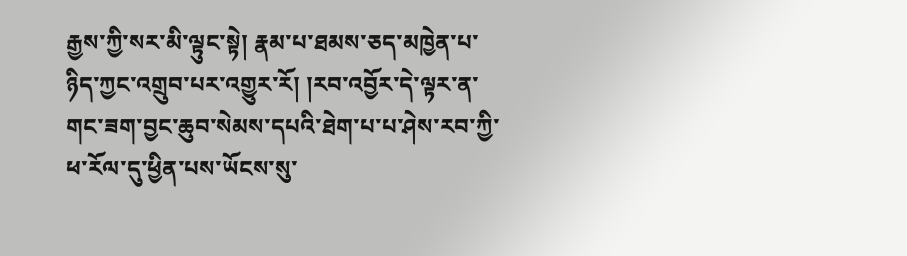རྒྱས་ཀྱི་སར་མི་ལྟུང་སྟེ། རྣམ་པ་ཐམས་ཅད་མཁྱེན་པ་ཉིད་ཀྱང་འགྲུབ་པར་འགྱུར་རོ། །རབ་འབྱོར་དེ་ལྟར་ན་གང་ཟག་བྱང་ཆུབ་སེམས་དཔའི་ཐེག་པ་པ་ཤེས་རབ་ཀྱི་ཕ་རོལ་དུ་ཕྱིན་པས་ཡོངས་སུ་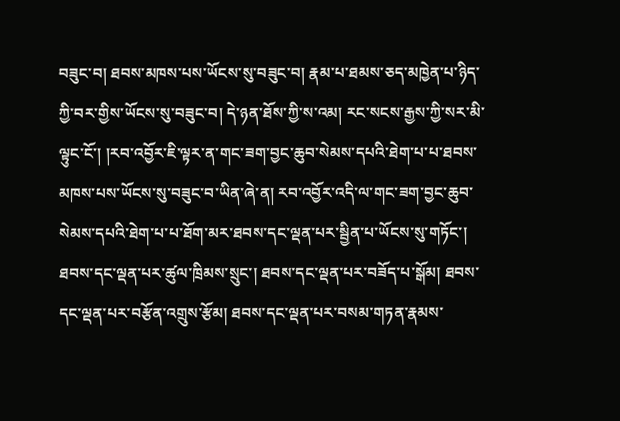བཟུང་བ། ཐབས་མཁས་པས་ཡོངས་སུ་བཟུང་བ། རྣམ་པ་ཐམས་ཅད་མཁྱེན་པ་ཉིད་ཀྱི་བར་གྱིས་ཡོངས་སུ་བཟུང་བ། དེ་ཉན་ཐོས་ཀྱི་ས་འམ། རང་སངས་རྒྱས་ཀྱི་སར་མི་ལྟུང་ངོ་། །རབ་འབྱོར་ཇི་ལྟར་ན་གང་ཟག་བྱང་ཆུབ་སེམས་དཔའི་ཐེག་པ་པ་ཐབས་མཁས་པས་ཡོངས་སུ་བཟུང་བ་ཡིན་ཞེ་ན། རབ་འབྱོར་འདི་ལ་གང་ཟག་བྱང་ཆུབ་སེམས་དཔའི་ཐེག་པ་པ་ཐོག་མར་ཐབས་དང་ལྡན་པར་སྦྱིན་པ་ཡོངས་སུ་གཏོང་། ཐབས་དང་ལྡན་པར་ཚུལ་ཁྲིམས་སྲུང་། ཐབས་དང་ལྡན་པར་བཟོད་པ་སྒོམ། ཐབས་དང་ལྡན་པར་བརྩོན་འགྲུས་རྩོམ། ཐབས་དང་ལྡན་པར་བསམ་གཏན་རྣམས་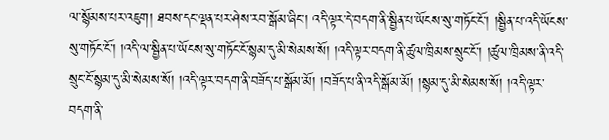ལ་སྙོམས་པར་འཇུག། ཐབས་དང་ལྡན་པར་ཤེས་རབ་སྒོམ་ཞིང་། འདི་ལྟར་དེ་བདག་ནི་སྦྱིན་པ་ཡོངས་སུ་གཏོང་ངོ་། །སྦྱིན་པ་འདི་ཡོངས་སུ་གཏོང་ངོ་། །འདི་ལ་སྦྱིན་པ་ཡོངས་སུ་གཏོང་ངོ་སྙམ་དུ་མི་སེམས་སོ། །འདི་ལྟར་བདག་ནི་ཚུལ་ཁྲིམས་སྲུང་ངོ་། །ཚུལ་ཁྲིམས་ནི་འདི་སྲུང་ངོ་སྙམ་དུ་མི་སེམས་སོ། །འདི་ལྟར་བདག་ནི་བཟོད་པ་སྒོམ་མོ། །བཟོད་པ་ནི་འདི་སྒོམ་མོ། །སྙམ་དུ་མི་སེམས་སོ། །འདི་ལྟར་བདག་ནི་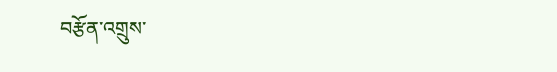བརྩོན་འགྲུས་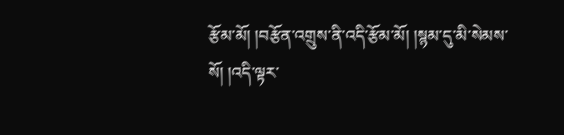རྩོམ་མོ། །བརྩོན་འགྲུས་ནི་འདི་རྩོམ་མོ། །སྙམ་དུ་མི་སེམས་སོ། །འདི་ལྟར་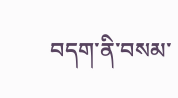བདག་ནི་བསམ་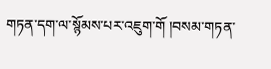གཏན་དག་ལ་སྙོམས་པར་འཇུག་གོ །བསམ་གཏན་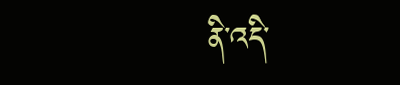ནི་འདི་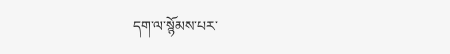དག་ལ་སྙོམས་པར་